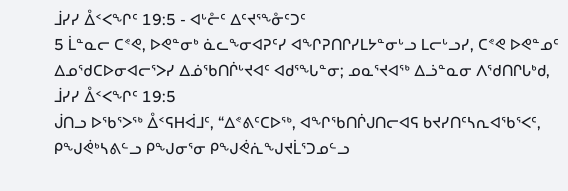ᒨᓯᓯ ᐂᑉᐸᖏᑦ 19:5 - ᐊᒡᓔᑦ ᐃᑦᔪᕐᖕᓁᑦᑐᑦ
5 ᒫᓐᓇᓕ ᑕᕝᕙ, ᐅᕙᓐᓂᒃ ᓈᓚᖕᓂᐊᕈᑦᓯ ᐊᖏᕈᑎᒋᓯᒪᔭᓐᓂᒡᓗ ᒪᓕᒡᓗᓯ, ᑕᕝᕙ ᐅᕙᓐᓄᑦ ᐃᓄᖁᑕᐅᓂᐊᓕᕐᐳᓯ ᐃᓅᖃᑎᒌᒡᔪᐊᑦ ᐊᑯᕐᖓᓐᓂ; ᓄᓇᕐᔪᐊᖅ ᐃᓘᓐᓇᓂ ᐱᖁᑎᒋᒐᒃᑯ,
ᒨᓯᓯ ᐂᑉᐸᖏᑦ 19:5
ᒎᑎᓗ ᐅᖃᕐᐳᖅ ᐂᑉᕋᕼᐋᒧᑦ, “ᐃᕝᕕᑦᑕᐅᖅ, ᐊᖏᖃᑎᒌᒍᑎᓕᐊᕋ ᑲᔪᓯᑎᑦᓴᕆᐊᖃᕐᐸᑦ, ᑭᖑᕚᒃᓴᕕᓪᓗ ᑭᖑᓂᕐᓂ ᑭᖑᕚᕇᖑᔪᒫᕐᑐᓄᓪᓗ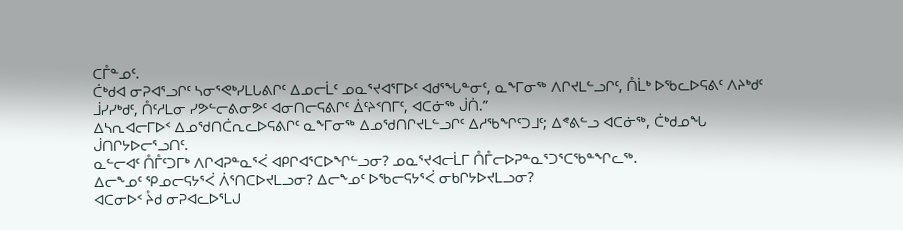ᑕᒤᓐᓄᑦ.
ᑖᒃᑯᐊ ᓂᕈᐊᕐᓗᒋᑦ ᓴᓂᕐᕙᒃᓯᒪᒐᕕᒋᑦ ᐃᓄᓕᒫᑦ ᓄᓇᕐᔪᐊᕐᒥᐅᑦ ᐊᑯᕐᖓᓐᓂᑦ, ᓇᖕᒥᓂᖅ ᐱᒋᔪᒪᓪᓗᒋᑦ, ᑍᒫᒃ ᐅᖃᓚᐅᕋᕕᑦ ᐱᔨᒃᑯᑦ ᒨᓯᓯᒃᑯᑦ, ᑍᑦᓱᒪᓂ ᓯᕗᓪᓕᕕᓂᕗᑦ ᐊᓂᑎᓕᕋᕕᒋᑦ ᐄᑦᔨᑉᑎᒥᑦ, ᐊᑕᓃᖅ ᒎᑏ.”
ᐃᓴᕆᐊᓕᒥᐅᑉ ᐃᓄᖁᑎᑖᕆᓚᐅᕋᕕᒋᑦ ᓇᖕᒥᓂᖅ ᐃᓄᖁᑎᒋᔪᒪᓪᓗᒋᑦ ᐃᓱᖃᖏᑦᑐᒧᑦ; ᐃᕝᕕᓪᓗ ᐊᑕᓃᖅ, ᑖᒃᑯᓄᖓ ᒎᑎᒋᔭᐅᓕᕐᓗᑎᑦ.
ᓇᓪᓕᐊᑦ ᑍᒤᑦᑐᒥᒃ ᐱᒋᐊᕈᓐᓇᕐᐹ ᐊᑭᒋᐊᕐᑕᐅᖏᓪᓗᓂ? ᓄᓇᕐᔪᐊᓕᒫᒥ ᑍᒤᓕᐅᕈᓐᓇᕐᑐᕐᑕᖃᓐᖏᓚᖅ.
ᐃᓕᖕᓄᑦ ᕿᓄᓕᕋᔭᕐᐹ ᐲᕐᑎᑕᐅᔪᒪᓗᓂ? ᐃᓕᖕᓄᑦ ᐅᖃᓕᕋᔭᕐᐹ ᓂᑲᒋᔭᐅᔪᒪᓗᓂ?
ᐊᑕᓂᐅᑉ ᔧᑯ ᓂᕈᐊᓚᐅᕐᒪᒍ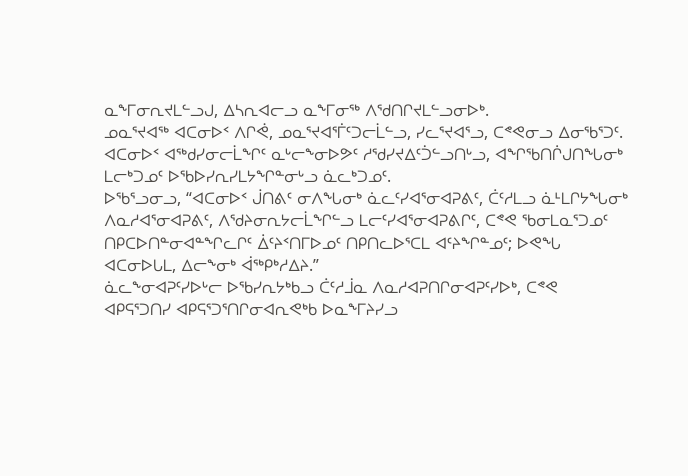ᓇᖕᒥᓂᕆᔪᒪᓪᓗᒍ, ᐃᓴᕆᐊᓕᓗ ᓇᖕᒥᓂᖅ ᐱᖁᑎᒋᔪᒪᓪᓗᓂᐅᒃ.
ᓄᓇᕐᔪᐊᖅ ᐊᑕᓂᐅᑉ ᐱᒋᕚ, ᓄᓇᕐᔪᐊᕐᒦᑦᑐᓕᒫᓪᓗ, ᓯᓚᕐᔪᐊᕐᓗ, ᑕᕝᕙᓂᓗ ᐃᓂᖃᕐᑐᑦ.
ᐊᑕᓂᐅᑉ ᐊᖅᑯᓯᓂᓕᒫᖏᑦ ᓇᒡᓕᖕᓂᐅᕗᑦ ᓱᖁᓯᔪᐃᑦᑑᓪᓗᑎᒡᓗ, ᐊᖏᖃᑎᒌᒍᑎᖓᓂᒃ ᒪᓕᒃᑐᓄᑦ ᐅᖃᐅᓯᕆᓯᒪᔭᖏᓐᓂᒡᓗ ᓈᓚᒃᑐᓄᑦ.
ᐅᖃᕐᓗᓂᓗ, “ᐊᑕᓂᐅᑉ ᒎᑎᕕᑦ ᓂᐱᖓᓂᒃ ᓈᓚᑦᓯᐊᕐᓂᐊᕈᕕᑦ, ᑖᑦᓱᒪᓗ ᓈᒻᒪᒋᔭᖓᓂᒃ ᐱᓇᓱᐊᕐᓂᐊᕈᕕᑦ, ᐱᖁᔨᓂᕆᔭᓕᒫᖏᓪᓗ ᒪᓕᑦᓯᐊᕐᓂᐊᕈᕕᒋᑦ, ᑕᕝᕙ ᖃᓂᒪᓇᕐᑐᓄᑦ ᑎᑭᑕᐅᑎᓐᓂᐊᓐᖏᓚᒋᑦ ᐄᑦᔨᑉᑎᒥᐅᓄᑦ ᑎᑭᑎᓚᐅᕐᑕᒪ ᐊᑦᔨᖏᓐᓄᑦ; ᐅᕙᖓ ᐊᑕᓂᐅᒐᒪ, ᐃᓕᖕᓂᒃ ᐋᖅᑭᒃᓱᐃᔨ.”
ᓈᓚᖕᓂᐊᕈᑦᓯᐅᒡᓕ ᐅᖃᓯᕆᔭᒃᑲᓗ ᑖᑦᓱᒨᓇ ᐱᓇᓱᐊᕈᑎᒋᓂᐊᕈᑦᓯᐅᒃ, ᑕᕝᕙ ᐊᑭᕋᕐᑐᑎᓯ ᐊᑭᕋᕐᑐᕐᑎᒋᓂᐊᕆᕙᒃᑲ ᐅᓇᖕᒥᔨᓯᓗ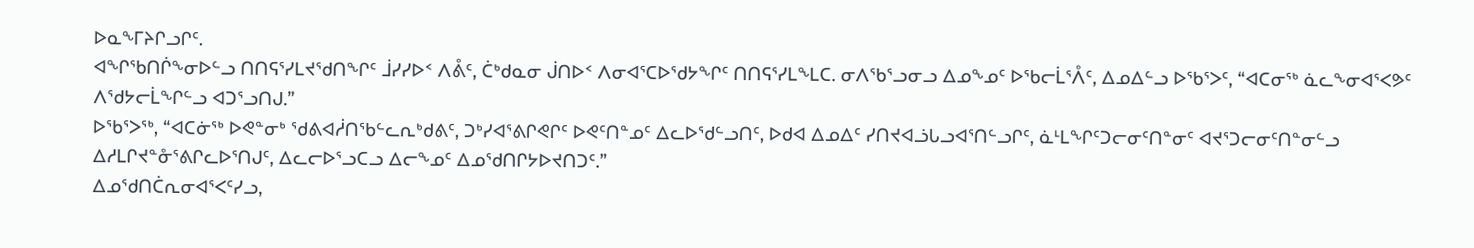ᐅᓇᖕᒥᔨᒋᓗᒋᑦ.
ᐊᖏᖃᑎᒌᖕᓂᐅᓪᓗ ᑎᑎᕋᕐᓯᒪᔪᖁᑎᖏᑦ ᒨᓯᓯᐅᑉ ᐱᕔᑦ, ᑖᒃᑯᓇᓂ ᒎᑎᐅᑉ ᐱᓂᐊᕐᑕᐅᖁᔭᖏᑦ ᑎᑎᕋᕐᓯᒪᖕᒪᑕ. ᓂᐱᖃᕐᓗᓂᓗ ᐃᓄᖕᓄᑦ ᐅᖃᓕᒫᕐᐰᑦ, ᐃᓄᐃᓪᓗ ᐅᖃᕐᐳᑦ, “ᐊᑕᓂᖅ ᓈᓚᖕᓂᐊᕐᐸᕗᑦ ᐱᖁᔭᓕᒫᖏᓪᓗ ᐊᑐᕐᓗᑎᒍ.”
ᐅᖃᕐᐳᖅ, “ᐊᑕᓃᖅ ᐅᕙᓐᓂᒃ ᖁᕕᐊᓲᑎᖃᓪᓚᕆᒃᑯᕕᑦ, ᑐᒃᓯᐊᕐᕕᒋᕙᒋᑦ ᐅᕙᑦᑎᓐᓄᑦ ᐃᓚᐅᖁᓪᓗᑎᑦ, ᐅᑯᐊ ᐃᓄᐃᑦ ᓯᑎᔪᐊᓘᒐᓗᐊᕐᑎᓪᓗᒋᑦ, ᓈᒻᒪᖏᑦᑐᓕᓂᑦᑎᓐᓂᑦ ᐊᔪᕐᑐᓕᓂᑦᑎᓐᓂᓪᓗ ᐃᓱᒪᒋᔪᓐᓁᕐᕕᒋᓚᐅᕐᑎᒍᑦ, ᐃᓚᓕᐅᕐᓗᑕᓗ ᐃᓕᖕᓄᑦ ᐃᓄᖁᑎᒋᔭᐅᔪᑎᑐᑦ.”
ᐃᓄᖁᑎᑖᕆᓂᐊᕐᐸᑦᓯᓗ,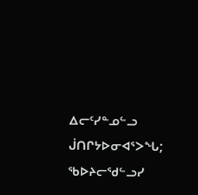ᐃᓕᑦᓯᓐᓄᓪᓗ ᒎᑎᒋᔭᐅᓂᐊᕐᐳᖓ; ᖃᐅᔨᓕᖁᓪᓗᓯ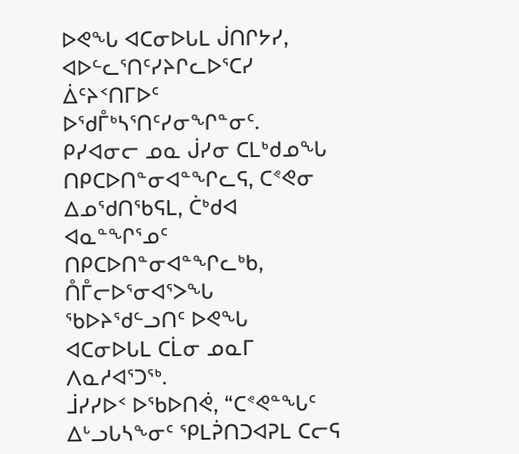ᐅᕙᖓ ᐊᑕᓂᐅᒐᒪ ᒎᑎᒋᔭᓯ, ᐊᐅᓪᓚᕐᑎᑦᓯᔨᒋᓚᐅᕐᑕᓯ ᐄᑦᔨᑉᑎᒥᐅᑦ ᐅᖁᒤᒃᓴᕐᑎᑦᓯᓂᖏᓐᓂᑦ.
ᑭᓯᐊᓂᓕ ᓄᓇ ᒎᓯᓂ ᑕᒪᒃᑯᓄᖓ ᑎᑭᑕᐅᑎᓐᓂᐊᓐᖏᓚᕋ, ᑕᕝᕙᓂ ᐃᓄᖁᑎᖃᕋᒪ, ᑖᒃᑯᐊ ᐊᓇᓐᖏᕐᓄᑦ ᑎᑭᑕᐅᑎᓐᓂᐊᓐᖏᓚᒃᑲ, ᑍᒤᓕᐅᕐᓂᐊᕐᐳᖓ ᖃᐅᔨᖁᓪᓗᑎᑦ ᐅᕙᖓ ᐊᑕᓂᐅᒐᒪ ᑕᒫᓂ ᓄᓇᒥ ᐱᓇᓱᐊᕐᑐᖅ.
ᒨᓯᓯᐅᑉ ᐅᖃᐅᑎᕚ, “ᑕᕝᕙᓐᖓᑦ ᐃᒡᓗᒐᓴᖕᓂᑦ ᕿᒪᕉᑎᑐᐊᕈᒪ ᑕᓕᕋ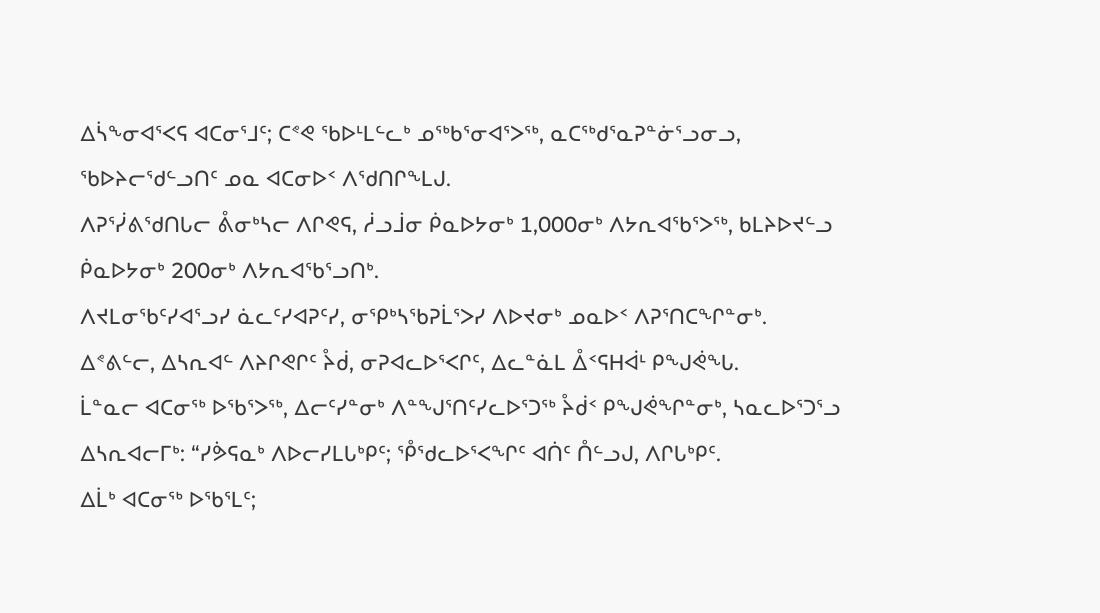ᐃᓵᖕᓂᐊᕐᐸᕋ ᐊᑕᓂᕐᒧᑦ; ᑕᕝᕙ ᖃᐅᒻᒪᓪᓚᒃ ᓄᖅᑲᕐᓂᐊᕐᐳᖅ, ᓇᑕᖅᑯᕐᓇᕈᓐᓃᕐᓗᓂᓗ, ᖃᐅᔨᓕᖁᓪᓗᑎᑦ ᓄᓇ ᐊᑕᓂᐅᑉ ᐱᖁᑎᒋᖕᒪᒍ.
ᐱᕈᕐᓰᕕᖁᑎᒐᓕ ᕔᓂᒃᓴᓕ ᐱᒋᕙᕋ, ᓲᓗᒨᓂ ᑮᓇᐅᔭᓂᒃ 1,000ᓂᒃ ᐱᔭᕆᐊᖃᕐᐳᖅ, ᑲᒪᔨᐅᔪᓪᓗ ᑮᓇᐅᔭᓂᒃ 200ᓂᒃ ᐱᔭᕆᐊᖃᕐᓗᑎᒃ.
ᐱᔪᒪᓂᖃᑦᓯᐊᕐᓗᓯ ᓈᓚᑦᓯᐊᕈᑦᓯ, ᓂᕿᒃᓴᖃᕈᒫᕐᐳᓯ ᐱᐅᔪᓂᒃ ᓄᓇᐅᑉ ᐱᕈᕐᑎᑕᖏᓐᓂᒃ.
ᐃᕝᕕᓪᓕ, ᐃᓴᕆᐊᓪ ᐱᔨᒋᕙᒋᑦ ᔧᑰ, ᓂᕈᐊᓚᐅᕐᐸᒋᑦ, ᐃᓚᓐᓈᒪ ᐂᑉᕋᕼᐋᒻ ᑭᖑᕚᖓ.
ᒫᓐᓇᓕ ᐊᑕᓂᖅ ᐅᖃᕐᐳᖅ, ᐃᓕᑦᓯᓐᓂᒃ ᐱᓐᖑᕐᑎᑦᓯᓚᐅᕐᑐᖅ ᔧᑰᑉ ᑭᖑᕚᖏᓐᓂᒃ, ᓴᓇᓚᐅᕐᑐᕐᓗ ᐃᓴᕆᐊᓕᒥᒃ: “ᓯᕘᕋᓇᒃ ᐱᐅᓕᓯᒪᒐᒃᑭᑦ; ᕾᖁᓚᐅᕐᐸᖏᑦ ᐊᑏᑦ ᑍᓪᓗᒍ, ᐱᒋᒐᒃᑭᑦ.
ᐃᒫᒃ ᐊᑕᓂᖅ ᐅᖃᕐᒪᑦ;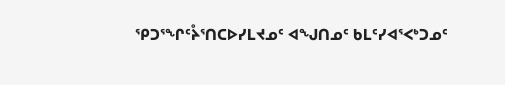ᕿᑐᕐᖏᑦᔧᕐᑎᑕᐅᓯᒪᔪᓄᑦ ᐊᖑᑎᓄᑦ ᑲᒪᑦᓯᐊᕐᐸᒃᑐᓄᑦ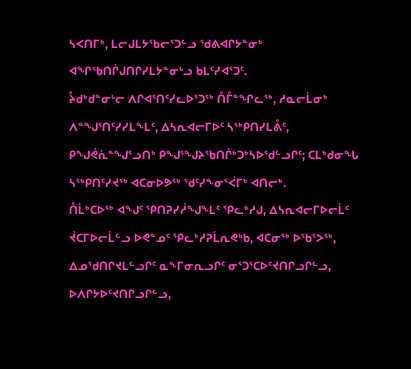ᓴᐸᑎᒥᒃ, ᒪᓕᒍᒪᔭᖃᓕᕐᑐᓪᓗ ᖁᕕᐊᒋᔭᓐᓂᒃ ᐊᖏᖃᑎᒌᒍᑎᒋᓯᒪᔭᓐᓂᒡᓗ ᑲᒪᑦᓯᐊᕐᑐᑦ.
ᔧᑯᒃᑯᓐᓂᒡᓕ ᐱᒋᐊᕐᑎᑦᓯᓚᐅᕐᑐᖅ ᑍᒤᓐᖏᓚᖅ, ᓱᓇᓕᒫᓂᒃ ᐱᓐᖑᕐᑎᑦᓯᓯᒪᖕᒪᑦ, ᐃᓴᕆᐊᓕᒥᐅᑦ ᓴᖅᑭᑎᓯᒪᕔᑦ, ᑭᖑᕚᕇᓐᖑᕐᓗᑎᒃ ᑭᖑᕐᖑᔨᖃᑎᒌᒃᑐᒃᓴᐅᖁᓪᓗᒋᑦ; ᑕᒪᒃᑯᓂᖓ ᓴᖅᑭᑎᑦᓯᔪᖅ ᐊᑕᓂᐅᕗᖅ ᖁᑦᓯᖕᓂᕐᐹᒥᒃ ᐊᑎᓕᒃ.
ᑍᒫᒃᑕᐅᖅ ᐊᖑᑦ ᕿᑎᕈᓯᓲᖑᖕᒪᑦ ᕿᓚᒃᓱᒍ, ᐃᓴᕆᐊᓕᒥᐅᓕᒫᑦ ᔫᑕᒥᐅᓕᒫᓪᓗ ᐅᕙᓐᓄᑦ ᕿᓚᒃᓱᕈᒫᕆᕙᒃᑲ, ᐊᑕᓂᖅ ᐅᖃᕐᐳᖅ, ᐃᓄᖁᑎᒋᔪᒪᓪᓗᒋᑦ ᓇᖕᒥᓂᕆᓗᒋᑦ ᓂᕐᑐᕐᑕᐅᑦᔪᑎᒋᓗᒋᓪᓗ, ᐅᐱᒋᔭᐅᑦᔪᑎᒋᓗᒋᓪᓗ,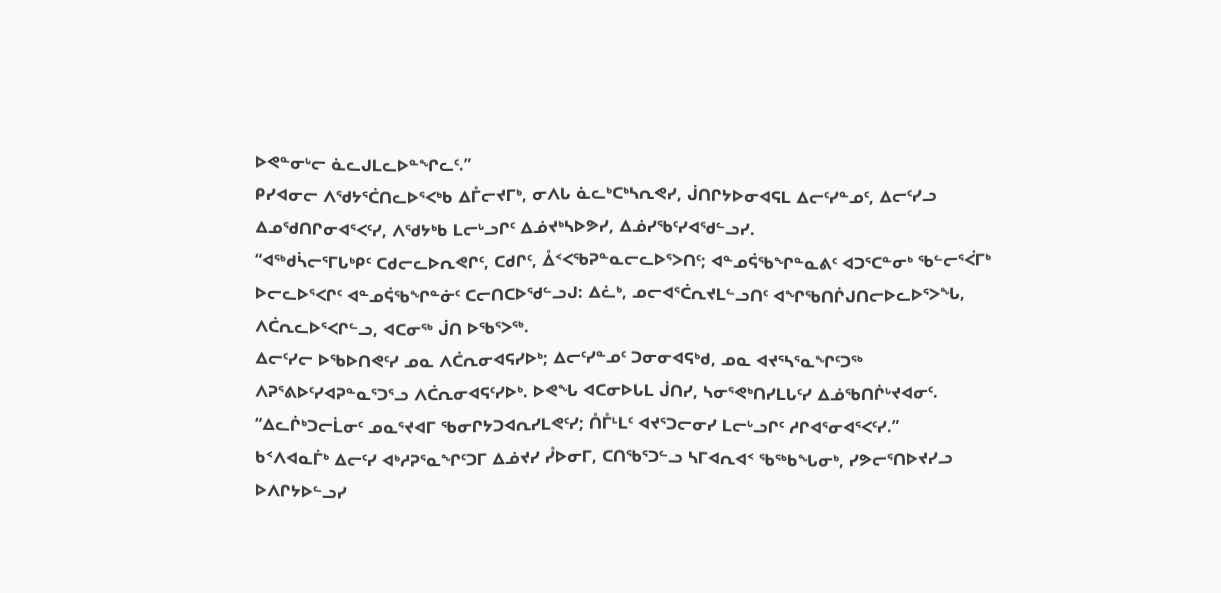ᐅᕙᓐᓂᒡᓕ ᓈᓚᒍᒪᓚᐅᓐᖏᓚᑦ.”
ᑭᓯᐊᓂᓕ ᐱᖁᔭᕐᑖᑎᓚᐅᕐᐸᒃᑲ ᐃᒤᓕᔪᒥᒃ, ᓂᐱᒐ ᓈᓚᒃᑕᒃᓴᕆᕙᓯ, ᒎᑎᒋᔭᐅᓂᐊᕋᒪ ᐃᓕᑦᓯᓐᓄᑦ, ᐃᓕᑦᓯᓗ ᐃᓄᖁᑎᒋᓂᐊᕐᐸᑦᓯ, ᐱᖁᔭᒃᑲ ᒪᓕᒡᓗᒋᑦ ᐃᓅᔪᒃᓴᐅᕗᓯ, ᐃᓅᓯᖃᑦᓯᐊᖁᓪᓗᓯ.
“ᐊᖅᑯᓵᓕᕐᒥᒐᒃᑭᑦ ᑕᑯᓕᓚᐅᕆᕙᒋᑦ, ᑕᑯᒋᑦ, ᐂᑉᐸᖃᕈᓐᓇᓕᓚᐅᕐᐳᑎᑦ; ᐊᓐᓄᕌᖃᖏᓐᓇᕕᑦ ᐊᑐᕐᑕᓐᓂᒃ ᖃᓪᓕᕐᐹᒥᒃ ᐅᓕᓚᐅᕐᐸᒋᑦ ᐊᓐᓄᕌᖃᖏᓐᓃᑦ ᑕᓕᑎᑕᐅᖁᓪᓗᒍ: ᐃᓛᒃ, ᓄᓕᐊᕐᑖᕆᔪᒪᓪᓗᑎᑦ ᐊᖏᖃᑎᒌᒍᑎᓕᐅᓚᐅᕐᐳᖓ, ᐱᑖᕆᓚᐅᕐᐸᒋᓪᓗ, ᐊᑕᓂᖅ ᒎᑎ ᐅᖃᕐᐳᖅ.
ᐃᓕᑦᓯᓕ ᐅᖃᐅᑎᕙᑦᓯ ᓄᓇ ᐱᑖᕆᓂᐊᕋᓯᐅᒃ; ᐃᓕᑦᓯᓐᓄᑦ ᑐᓂᓂᐊᕋᒃᑯ, ᓄᓇ ᐊᔪᕐᓴᕐᓇᖏᑦᑐᖅ ᐱᕈᕐᕕᐅᑦᓯᐊᕈᓐᓇᕐᑐᕐᓗ ᐱᑖᕆᓂᐊᕋᑦᓯᐅᒃ. ᐅᕙᖓ ᐊᑕᓂᐅᒐᒪ ᒎᑎᓯ, ᓴᓂᕐᕙᒃᑎᓯᒪᒐᑦᓯ ᐃᓅᖃᑎᒌᒡᔪᐊᓂᑦ.
“ᐃᓚᒌᒃᑐᓕᒫᓂᑦ ᓄᓇᕐᔪᐊᒥ ᖃᓂᒋᔭᑐᐊᕆᓯᒪᕙᑦᓯ; ᑍᒤᒻᒪᑦ ᐊᔪᕐᑐᓕᓂᓯ ᒪᓕᒡᓗᒋᑦ ᓱᒋᐊᕐᓂᐊᕐᐸᑦᓯ.”
ᑲᑉᐱᐊᓇᒦᒃ ᐃᓕᑦᓯ ᐊᒃᓱᕈᕐᓇᖏᑦᑐᒥ ᐃᓅᔪᓯ ᓮᐅᓂᒥ, ᑕᑎᖃᕐᑐᓪᓗ ᓴᒥᐊᕆᐊᑉ ᖃᖅᑲᖓᓂᒃ, ᓯᕗᓕᕐᑎᐅᔪᓯᓗ ᐅᐱᒋᔭᐅᓪᓗᓯ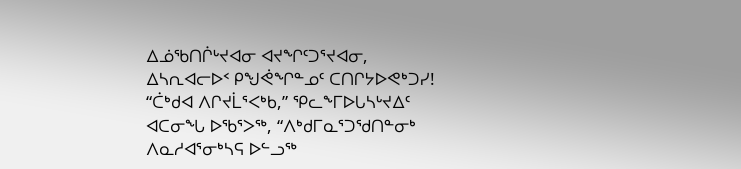ᐃᓅᖃᑎᒌᒡᔪᐊᓂ ᐊᔪᖏᑦᑐᕐᔪᐊᓂ, ᐃᓴᕆᐊᓕᐅᑉ ᑭᖑᕚᖏᓐᓄᑦ ᑕᑎᒋᔭᐅᕙᒃᑐᓯ!
“ᑖᒃᑯᐊ ᐱᒋᔪᒫᕐᐸᒃᑲ,” ᕿᓚᖕᒥᐅᒐᓴᒡᔪᐃᑦ ᐊᑕᓂᖓ ᐅᖃᕐᐳᖅ, “ᐱᒃᑯᒥᓇᕐᑐᖁᑎᓐᓂᒃ ᐱᓇᓱᐊᕐᓂᒃᓴᕋ ᐅᓪᓗᖅ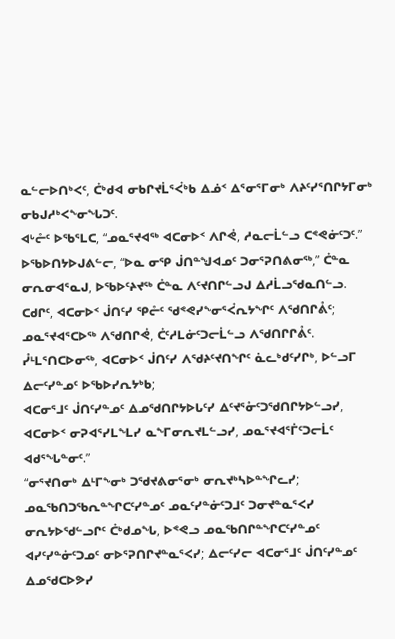ᓇᓪᓕᐅᑎᒃᐸᑦ, ᑖᒃᑯᐊ ᓂᑲᒋᔪᒫᕐᐹᒃᑲ ᐃᓅᑉ ᐃᕐᓂᕐᒥᓂᒃ ᐱᔨᑦᓯᕐᑎᒋᔭᒥᓂᒃ ᓂᑲᒍᓱᒃᐸᖕᓂᖓᑐᑦ.
ᐊᒡᓔᑦ ᐅᖃᕐᒪᑕ, “ᓄᓇᕐᔪᐊᖅ ᐊᑕᓂᐅᑉ ᐱᒋᕚ, ᓱᓇᓕᒫᓪᓗ ᑕᕝᕙᓃᑦᑐᑦ.”
ᐅᖃᐅᑎᔭᐅᒍᕕᓪᓕ, “ᐅᓇ ᓂᕿ ᒎᑎᓐᖑᐊᓄᑦ ᑐᓂᕐᕈᑎᕕᓂᖅ,” ᑖᓐᓇ ᓂᕆᓂᐊᕐᓇᒍ, ᐅᖃᐅᑦᔨᔪᖅ ᑖᓐᓇ ᐱᑦᔪᑎᒋᓪᓗᒍ ᐃᓱᒫᓗᖁᓇᑎᓪᓗ.
ᑕᑯᒋᑦ, ᐊᑕᓂᐅᑉ ᒎᑎᑦᓯ ᕿᓔᑦ ᖁᕝᕙᓯᖕᓂᕐᐹᕆᔭᖏᑦ ᐱᖁᑎᒋᕔᑦ; ᓄᓇᕐᔪᐊᕐᑕᐅᖅ ᐱᖁᑎᒋᕚ, ᑖᑦᓱᒪᓃᑦᑐᓕᒫᓪᓗ ᐱᖁᑎᒋᒋᕔᑦ.
ᓮᒻᒪᕐᑎᑕᐅᓂᖅ, ᐊᑕᓂᐅᑉ ᒎᑎᑦᓯ ᐱᖁᔨᑦᔪᑎᖏᑦ ᓈᓚᒃᑯᑦᓯᒋᒃ, ᐅᓪᓗᒥ ᐃᓕᑦᓯᓐᓄᑦ ᐅᖃᐅᓯᕆᔭᒃᑲ;
ᐊᑕᓂᕐᒧᑦ ᒎᑎᑦᓯᓐᓄᑦ ᐃᓄᖁᑎᒋᔭᐅᒐᑦᓯ ᐃᑦᔪᕐᓁᑦᑐᖁᑎᒋᔭᐅᓪᓗᓯ, ᐊᑕᓂᐅᑉ ᓂᕈᐊᕐᓯᒪᖕᒪᓯ ᓇᖕᒥᓂᕆᔪᒪᓪᓗᓯ, ᓄᓇᕐᔪᐊᕐᒦᑦᑐᓕᒫᑦ ᐊᑯᕐᖓᓐᓂᑦ.”
“ᓂᕐᔪᑎᓂᒃ ᐃᒻᒥᖕᓂᒃ ᑐᖁᔪᕕᓂᕐᓂᒃ ᓂᕆᔪᒃᓴᐅᓐᖏᓚᓯ; ᓄᓇᖃᑎᑐᖃᕆᓐᖏᑕᑦᓯᓐᓄᑦ ᓄᓇᑦᓯᓐᓃᑦᑐᒧᑦ ᑐᓂᔪᓐᓇᕐᐸᓯ ᓂᕆᔭᐅᖁᓪᓗᒋᑦ ᑖᒃᑯᓄᖓ, ᐅᕝᕙᓗ ᓄᓇᖃᑎᒋᓐᖏᑕᑦᓯᓐᓄᑦ ᐊᓯᑦᓯᓐᓃᑦᑐᓄᑦ ᓂᐅᕐᕈᑎᒋᔪᓐᓇᕐᐸᓯ; ᐃᓕᑦᓯᓕ ᐊᑕᓂᕐᒧᑦ ᒎᑎᑦᓯᓐᓄᑦ ᐃᓄᖁᑕᐅᕗᓯ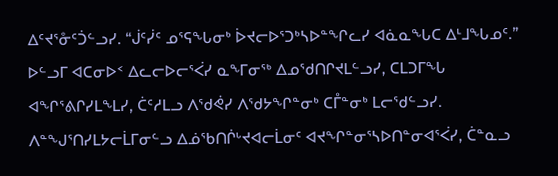ᐃᑦᔪᕐᓁᑦᑑᓪᓗᓯ. “ᒎᑦᓰᑦ ᓄᕐᕋᖓᓂᒃ ᐆᔪᓕᐅᕐᑐᒃᓴᐅᓐᖏᓚᓯ ᐊᓈᓇᖓᑕ ᐃᒻᒧᖓᓄᑦ.”
ᐅᓪᓗᒥ ᐊᑕᓂᐅᑉ ᐃᓚᓕᐅᓕᕐᐹᓯ ᓇᖕᒥᓂᖅ ᐃᓄᖁᑎᒋᔪᒪᓪᓗᓯ, ᑕᒪᑐᒥᖓ ᐊᖏᕐᕕᒋᓯᒪᖕᒪᓯ, ᑖᑦᓱᒪᓗ ᐱᖁᕚᓯ ᐱᖁᔭᖏᓐᓂᒃ ᑕᒤᓐᓂᒃ ᒪᓕᖁᓪᓗᓯ.
ᐱᓐᖑᕐᑎᓯᒪᔭᓕᒫᒥᓂᓪᓗ ᐃᓅᖃᑎᒌᒡᔪᐊᓕᒫᓂᑦ ᐊᔪᖏᓐᓂᕐᓴᐅᑎᓐᓂᐊᕐᐹᓯ, ᑖᓐᓇᓗ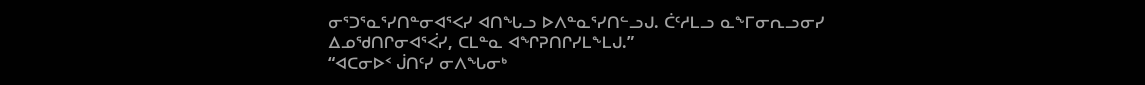ᓂᕐᑐᕐᓇᕐᓯᑎᓐᓂᐊᕐᐸᓯ ᐊᑎᖓᓗ ᐅᐱᓐᓇᕐᓯᑎᓪᓗᒍ. ᑖᑦᓱᒪᓗ ᓇᖕᒥᓂᕆᓗᓂᓯ ᐃᓄᖁᑎᒋᓂᐊᕐᐹᓯ, ᑕᒪᓐᓇ ᐊᖏᕈᑎᒋᓯᒪᖕᒪᒍ.”
“ᐊᑕᓂᐅᑉ ᒎᑎᑦᓯ ᓂᐱᖓᓂᒃ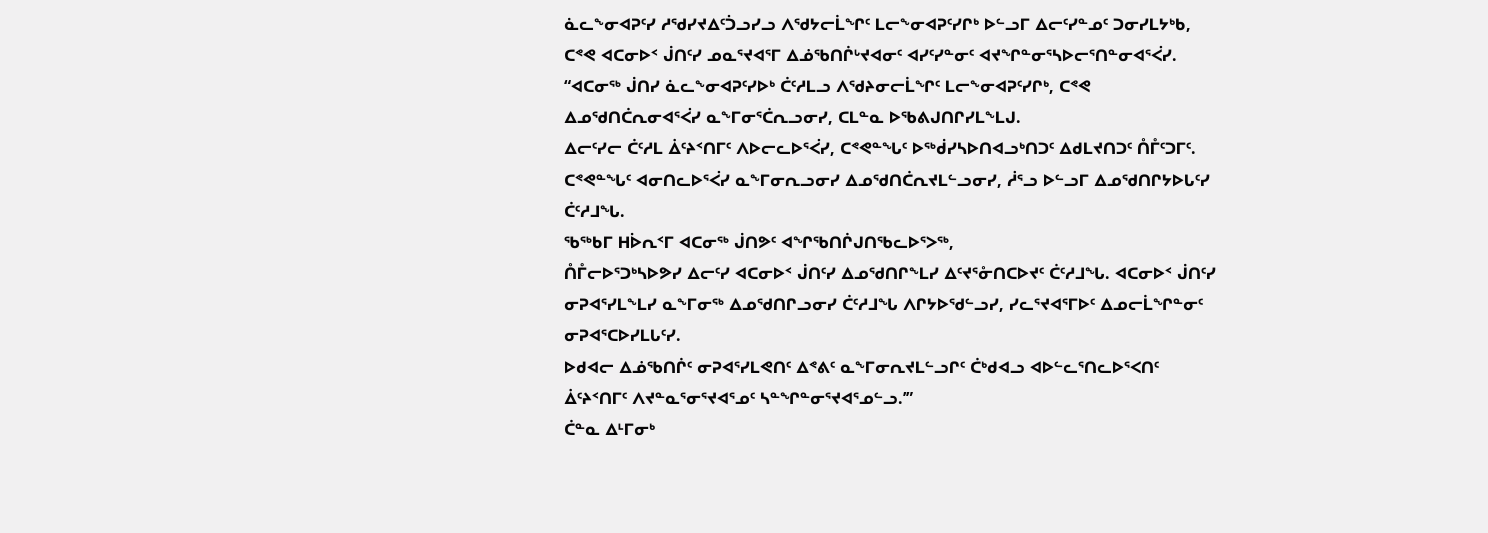ᓈᓚᖕᓂᐊᕈᑦᓯ ᓱᖁᓯᔪᐃᑦᑑᓗᓯᓗ ᐱᖁᔭᓕᒫᖏᑦ ᒪᓕᖕᓂᐊᕈᑦᓯᒋᒃ ᐅᓪᓗᒥ ᐃᓕᑦᓯᓐᓄᑦ ᑐᓂᓯᒪᔭᒃᑲ, ᑕᕝᕙ ᐊᑕᓂᐅᑉ ᒎᑎᑦᓯ ᓄᓇᕐᔪᐊᕐᒥ ᐃᓅᖃᑎᒌᒡᔪᐊᓂᑦ ᐊᓯᑦᓯᓐᓂᑦ ᐊᔪᖏᓐᓂᕐᓴᐅᓕᕐᑎᓐᓂᐊᕐᐹᓯ.
“ᐊᑕᓂᖅ ᒎᑎᓯ ᓈᓚᖕᓂᐊᕈᑦᓯᐅᒃ ᑖᑦᓱᒪᓗ ᐱᖁᔨᓂᓕᒫᖏᑦ ᒪᓕᖕᓂᐊᕈᑦᓯᒋᒃ, ᑕᕝᕙ ᐃᓄᖁᑎᑖᕆᓂᐊᕐᐹᓯ ᓇᖕᒥᓂᕐᑖᕆᓗᓂᓯ, ᑕᒪᓐᓇ ᐅᖃᕕᒍᑎᒋᓯᒪᖕᒪᒍ.
ᐃᓕᑦᓯᓕ ᑖᑦᓱᒪ ᐄᑦᔨᑉᑎᒥᑦ ᐱᐅᓕᓚᐅᕐᐹᓯ, ᑕᕝᕙᓐᖓᑦ ᐅᖅᑰᓯᓴᐅᑎᐊᓗᒃᑎᑐᑦ ᐃᑯᒪᔪᑎᑐᑦ ᑍᒤᑦᑐᒥᑦ. ᑕᕝᕙᓐᖓᑦ ᐊᓂᑎᓚᐅᕐᐹᓯ ᓇᖕᒥᓂᕆᓗᓂᓯ ᐃᓄᖁᑎᑖᕆᔪᒪᓪᓗᓂᓯ, ᓲᕐᓗ ᐅᓪᓗᒥ ᐃᓄᖁᑎᒋᔭᐅᒐᑦᓯ ᑖᑦᓱᒧᖓ.
ᖃᖅᑲᒥ ᕼᐆᕆᑉᒥ ᐊᑕᓂᖅ ᒎᑎᕗᑦ ᐊᖏᖃᑎᒌᒍᑎᖃᓚᐅᕐᐳᖅ,
ᑍᒤᓕᐅᕐᑐᒃᓴᐅᕗᓯ ᐃᓕᑦᓯ ᐊᑕᓂᐅᑉ ᒎᑎᑦᓯ ᐃᓄᖁᑎᒋᖕᒪᓯ ᐃᑦᔪᕐᓁᑎᑕᐅᔪᑦ ᑖᑦᓱᒧᖓ. ᐊᑕᓂᐅᑉ ᒎᑎᑦᓯ ᓂᕈᐊᕐᓯᒪᖕᒪᓯ ᓇᖕᒥᓂᖅ ᐃᓄᖁᑎᒋᓗᓂᓯ ᑖᑦᓱᒧᖓ ᐱᒋᔭᐅᖁᓪᓗᓯ, ᓯᓚᕐᔪᐊᕐᒥᐅᑦ ᐃᓄᓕᒫᖏᓐᓂᑦ ᓂᕈᐊᕐᑕᐅᓯᒪᒐᑦᓯ.
ᐅᑯᐊᓕ ᐃᓅᖃᑎᒌᑦ ᓂᕈᐊᕐᓯᒪᕙᑎᑦ ᐃᕝᕕᑦ ᓇᖕᒥᓂᕆᔪᒪᓪᓗᒋᑦ ᑖᒃᑯᐊᓗ ᐊᐅᓪᓚᕐᑎᓚᐅᕐᐸᑎᑦ ᐄᑦᔨᑉᑎᒥᑦ ᐱᔪᓐᓇᕐᓂᕐᔪᐊᕐᓄᑦ ᓴᓐᖏᓐᓂᕐᔪᐊᕐᓄᓪᓗ.’”
ᑖᓐᓇ ᐃᒻᒥᓂᒃ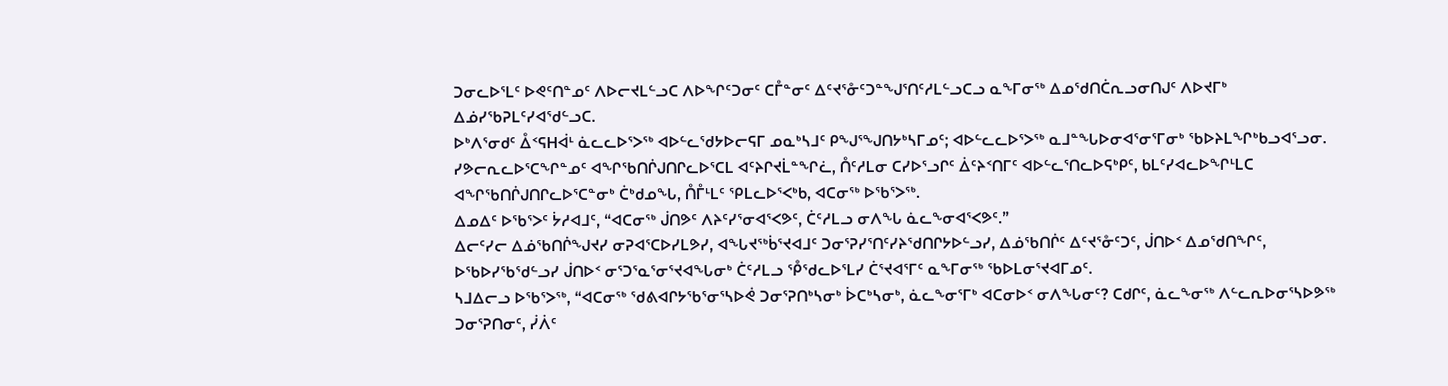ᑐᓂᓚᐅᕐᒪᑦ ᐅᕙᑦᑎᓐᓄᑦ ᐱᐅᓕᔪᒪᓪᓗᑕ ᐱᐅᖏᑦᑐᓂᑦ ᑕᒤᓐᓂᑦ ᐃᑦᔪᕐᓁᑦᑐᓐᖑᕐᑎᑦᓱᒪᓪᓗᑕᓗ ᓇᖕᒥᓂᖅ ᐃᓄᖁᑎᑖᕆᓗᓂᑎᒍᑦ ᐱᐅᔪᒥᒃ ᐃᓅᓯᖃᕈᒪᑦᓯᐊᖁᓪᓗᑕ.
ᐅᒃᐱᕐᓂᑯᑦ ᐂᑉᕋᕼᐋᒻ ᓈᓚᓚᐅᕐᐳᖅ ᐊᐅᓪᓚᖁᔭᐅᓕᕋᒥ ᓄᓇᒃᓴᒧᑦ ᑭᖑᕐᖑᑎᔭᒃᓴᒥᓄᑦ; ᐊᐅᓪᓚᓚᐅᕐᐳᖅ ᓇᒧᓐᖓᐅᓂᐊᕐᓂᕐᒥᓂᒃ ᖃᐅᔨᒪᖏᒃᑲᓗᐊᕐᓗᓂ.
ᓯᕗᓕᕆᓚᐅᕐᑕᖏᓐᓄᑦ ᐊᖏᖃᑎᒌᒍᑎᒋᓚᐅᕐᑕᒪ ᐊᑦᔨᒋᔪᒫᓐᖏᓛ, ᑍᑦᓱᒪᓂ ᑕᓯᐅᕐᓗᒋᑦ ᐄᑦᔨᑉᑎᒥᑦ ᐊᐅᓪᓚᕐᑎᓚᐅᕋᒃᑭᑦ, ᑲᒪᑦᓯᐊᓚᐅᖏᒻᒪᑕ ᐊᖏᖃᑎᒌᒍᑎᒋᓚᐅᕐᑕᓐᓂᒃ ᑖᒃᑯᓄᖓ, ᑍᒤᒻᒪᑦ ᕿᒪᓚᐅᕐᐸᒃᑲ, ᐊᑕᓂᖅ ᐅᖃᕐᐳᖅ.
ᐃᓄᐃᑦ ᐅᖃᕐᐳᑦ ᔮᓱᐊᒧᑦ, “ᐊᑕᓂᖅ ᒎᑎᕗᑦ ᐱᔨᑦᓯᕐᓂᐊᕐᐸᕗᑦ, ᑖᑦᓱᒪᓗ ᓂᐱᖓ ᓈᓚᖕᓂᐊᕐᐸᕗᑦ.”
ᐃᓕᑦᓯᓕ ᐃᓅᖃᑎᒌᖑᔪᓯ ᓂᕈᐊᕐᑕᐅᓯᒪᕗᓯ, ᐊᖓᔪᖅᑳᕐᔪᐊᒧᑦ ᑐᓂᕐᕈᓯᕐᑎᑦᓯᔨᖁᑎᒋᔭᐅᓪᓗᓯ, ᐃᓅᖃᑎᒌᑦ ᐃᑦᔪᕐᓁᑦᑐᑦ, ᒎᑎᐅᑉ ᐃᓄᖁᑎᖏᑦ, ᐅᖃᐅᓯᖃᖁᓪᓗᓯ ᒎᑎᐅᑉ ᓂᕐᑐᕐᓇᕐᓂᕐᔪᐊᖓᓂᒃ ᑖᑦᓱᒪᓗ ᕾᖁᓚᐅᕐᒪᓯ ᑖᕐᔪᐊᕐᒥᑦ ᓇᖕᒥᓂᖅ ᖃᐅᒪᓂᕐᔪᐊᒥᓄᑦ.
ᓴᒧᐃᓕᓗ ᐅᖃᕐᐳᖅ, “ᐊᑕᓂᖅ ᖁᕕᐊᒋᔭᖃᕐᓂᕐᓴᐅᕚ ᑐᓂᕐᕈᑎᒃᓴᓂᒃ ᐆᑕᒃᓴᓂᒃ, ᓈᓚᖕᓂᕐᒥᒃ ᐊᑕᓂᐅᑉ ᓂᐱᖓᓂᑦ? ᑕᑯᒋᑦ, ᓈᓚᖕᓂᖅ ᐱᓪᓚᕆᐅᓂᕐᓴᐅᕗᖅ ᑐᓂᕐᕈᑎᓂᑦ, ᓰᐲᑦ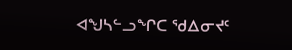ᐊᖑᓴᓪᓗᖏᑕ ᖁᐃᓂᔪᑦ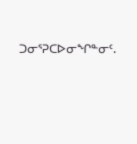ᑐᓂᕐᕈᑕᐅᓂᖏᓐᓂᑦ.